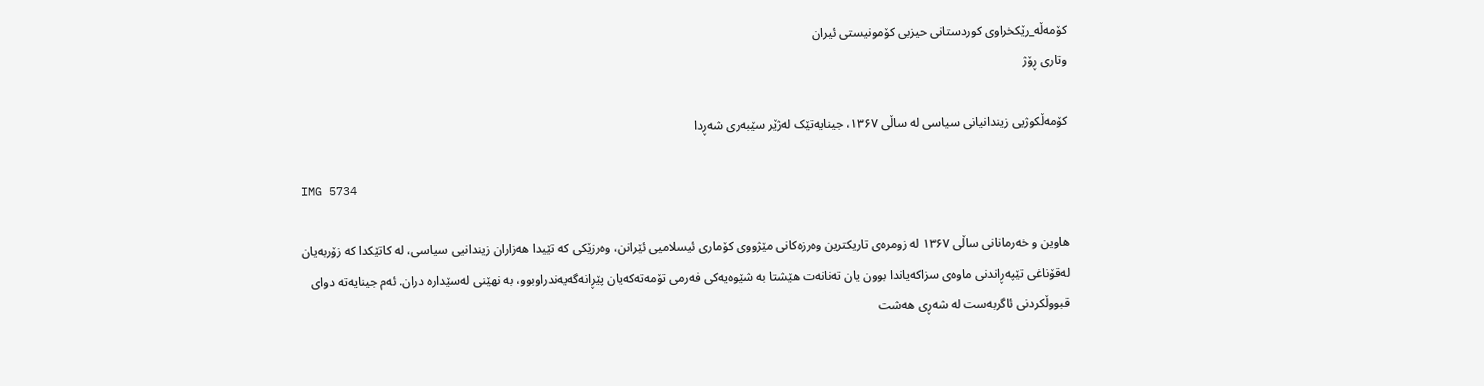کۆمەڵە_رێكخراوی كوردستانی حیزبی كۆمونیستی ئیران
وتاری ڕۆژ

کۆمەڵکوژیی زیندانیانی سیاسی لە ساڵی ۱۳۶۷، جینایەتێک لەژێر سێبەری شەڕدا

IMG 5734

هاوین و خەرمانانی ساڵی ۱۳۶۷ لە زومرەی تاریکترین وەرزەکانی مێژووی کۆماری ئیسلامیی ئێرانن، وەرزێکی کە تێیدا هەزاران زیندانیی سیاسی، لە کاتێکدا کە زۆربەیان لەقۆناغی تێپەڕاندنی ماوەی سزاکەیاندا بوون یان تەنانەت هێشتا بە شێوەیەکی فەرمی تۆمەتەکەیان پێڕانەگەیەندراوبوو، بە نهێنی لەسێدارە دران. ئەم جینایەتە دوای قبووڵکردنی ئاگربەست لە شەڕی هەشت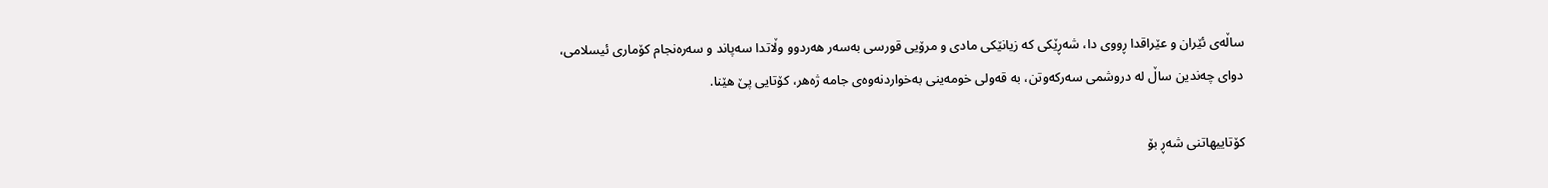ساڵەی ئێران و عێراقدا ڕووی دا، شەڕێکی کە زیانێکی مادی و مرۆیی قورسی بەسەر هەردوو وڵاتدا سەپاند و سەرەنجام کۆماری ئیسلامی، دوای چەندین ساڵ لە دروشمی سەرکەوتن، بە قەولی خومەینی بەخواردنەوەی جامە ژەهر، کۆتایی پێ هێنا.

کۆتاییهاتنی شەڕ بۆ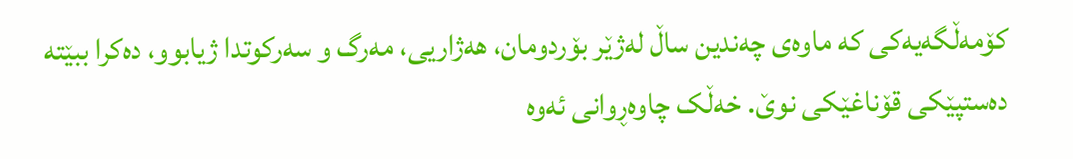کۆمەڵگەیەکی کە ماوەی چەندین ساڵ لەژێر بۆردومان، هەژاریی، مەرگ و سەرکوتدا ژیابوو، دەکرا ببێتە دەستپێکی قۆناغێکی نوێ. خەڵک چاوەڕوانی ئەوە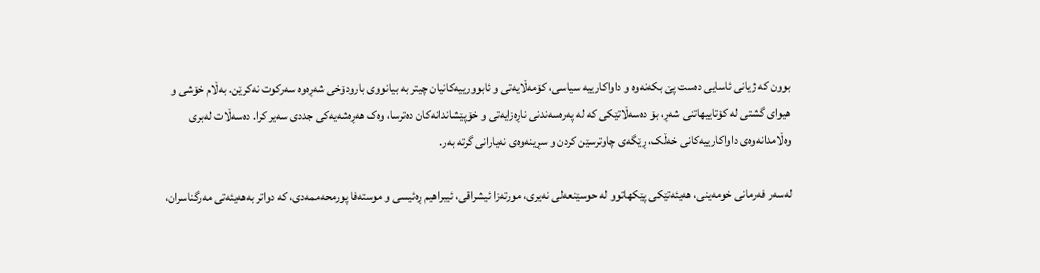بوون کە ژیانی ئاسایی دەست پێ بکەنەوە و داواکارییە سیاسی، کۆمەڵایەتی و ئابوورییەکانیان چیتر بە بیانووی بارودۆخی شەڕەوە سەرکوت نەکرێن. بەڵام خۆشی و هیوای گشتی لە کۆتاییهاتنی شەڕ، بۆ دەسەڵاتێکی کە لە پەرەسەندنی ناڕەزایەتی و خۆپێشاندانەکان دەترسا، وەک هەڕەشەیەکی جددی سەیر کرا. دەسەڵات لەبری وەڵامدانەوەی داواکارییەکانی خەڵک، ڕێگەی چاوترسێن کردن و سڕینەوەی نەیارانی گرتە بەر.

لەسەر فەرمانی خومەینی، هەیئەتێکی پێکهاتوو لە حوسێنعەلی نەیری، مورتەزا ئیشراقی، ئیبراهیم ڕەئیسی و موستەفا پورمحەممەدی، کە دواتر بەهەیئەتی مەرگناسران،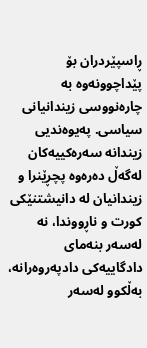ڕاسپێردران بۆ پێداچوونەوە بە چارەنووسی زیندانیانی سیاسی. پەیوەندیی زیندانە سەرەکییەکان لەگەڵ دەرەوە پچڕێنرا و زیندانیان لە دانیشتنێکی کورت و ناڕووندا، نە لەسەر بنەمای دادگاییەکی دادپەروەرانە، بەڵکوو لەسەر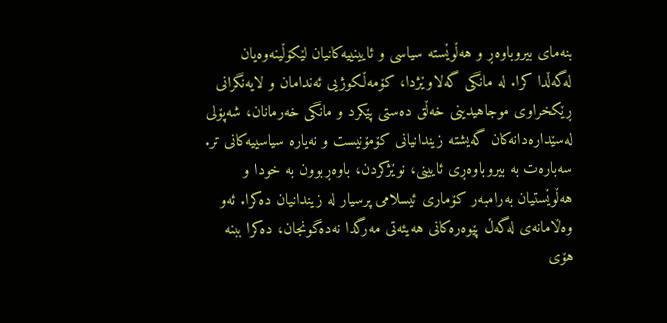بنەمای بیروباوەڕ و هەڵوێستە سیاسی و ئایینییەکانیان لێکۆڵینەوەیان لەگەڵدا کرا. لە مانگی گەلاوێژدا، کۆمەڵکوژیی ئەندامان و لایەنگرانی ڕێکخراوی موجاهیدینی خەڵق دەستی پێکرد و مانگی خەرمانان، شەپۆلی لەسێدارەدانەکان گەیشتە زیندانیانی کۆمۆنیست و نەیارە سیاسییەکانی تر. سەبارەت بە بیروباوەڕی ئایینی، نوێژکردن، باوەڕبوون بە خودا و هەڵوێستیان بەرامبەر کۆماری ئیسلامی پرسیار لە زیندانیان دەکرا. ئەو وەڵامانەی لەگەڵ پێوەرەکانی هەیئەتی مەرگدا نەدەگونجان، دەکرا ببنە هۆی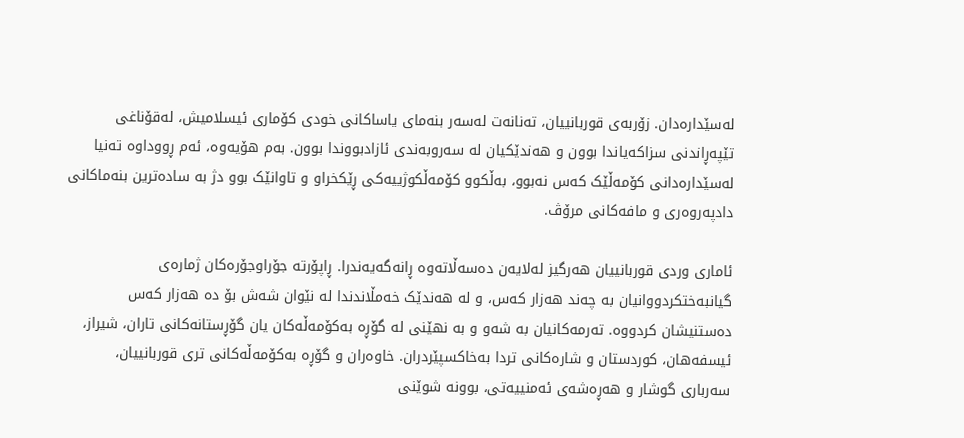لەسێدارەدان. زۆربەی قوربانییان، تەنانەت لەسەر بنەمای یاساکانی خودی کۆماری ئیسلامیش، لەقۆناغی تێپەڕاندنی سزاکەیاندا بوون و هەندێکیان لە سەروبەندی ئازادبووندا بوون. بەم هۆیەوە، ئەم ڕووداوە تەنیا لەسێدارەدانی کۆمەڵێک کەس نەبوو، بەڵکوو کۆمەڵکوژییەکی ڕێکخراو و تاوانێک بوو دژ بە سادەترین بنەماکانی دادپەروەری و مافەکانی مرۆڤ.

ئاماری وردی قوربانییان هەرگیز لەلایەن دەسەڵاتەوە ڕانەگەیەندرا. ڕاپۆرتە جۆراوجۆرەکان ژمارەی گیانبەختکردووانیان بە چەند هەزار کەس، و لە هەندێک خەمڵاندندا لە نێوان شەش بۆ دە هەزار کەس دەستنیشان کردووە. تەرمەکانیان بە شەو و بە نهێنی لە گۆڕە بەکۆمەڵەکان یان گۆڕستانەکانی تاران، شیراز، ئیسفەهان، کوردستان و شارەکانی تردا بەخاکسپێردران. خاوەران و گۆڕە بەکۆمەڵەکانی تری قوربانییان، سەرباری گوشار و هەڕەشەی ئەمنییەتی، بوونە شوێنی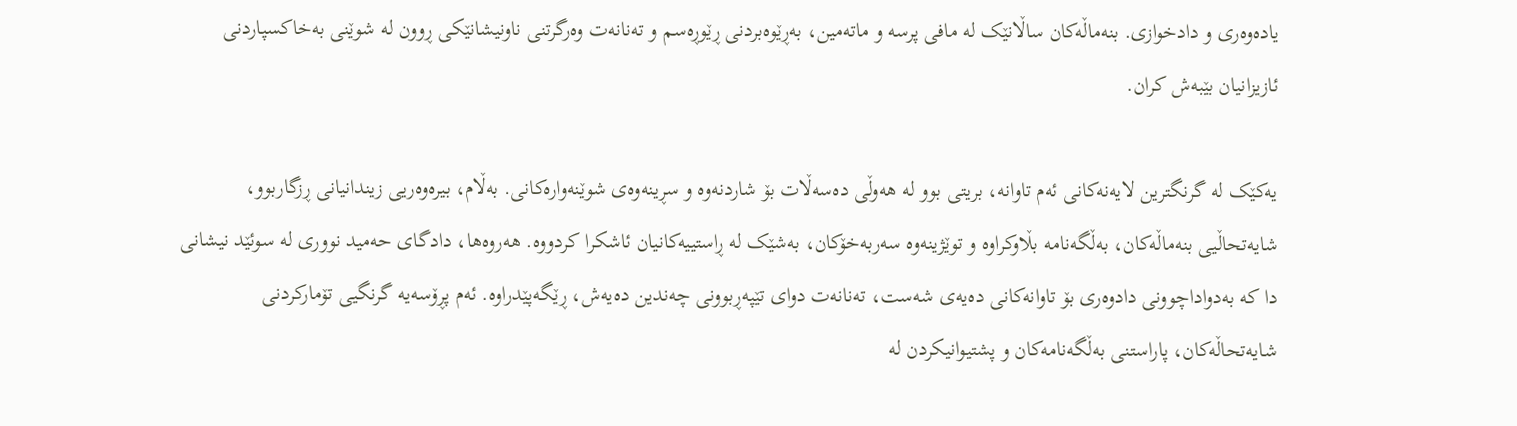یادەوەری و دادخوازی. بنەماڵەکان ساڵانێک لە مافی پرسە و ماتەمین، بەڕێوەبردنی ڕێوڕەسم و تەنانەت وەرگرتنی ناونیشانێکی ڕوون لە شوێنی بەخاکسپاردنی ئازیزانیان بێبەش کران.

یەکێک لە گرنگترین لایەنەکانی ئەم تاوانە، بریتی بوو لە هەوڵی دەسەڵات بۆ شاردنەوە و سڕینەوەی شوێنەوارەکانی. بەڵام، بیرەوەریی زیندانیانی ڕزگاربوو، شایەتحاڵیی بنەماڵەکان، بەڵگەنامە بڵاوکراوە و توێژینەوە سەربەخۆکان، بەشێک لە ڕاستییەکانیان ئاشکرا کردووە. هەروەها، دادگای حەمید نووری لە سوئێد نیشانی دا کە بەدواداچوونی دادوەری بۆ تاوانەکانی دەیەی شەست، تەنانەت دوای تێپەڕبوونی چەندین دەیەش، ڕێگەپێدراوە. ئەم پڕۆسەیە گرنگیی تۆمارکردنی شایەتحاڵەکان، پاراستنی بەڵگەنامەکان و پشتیوانیکردن لە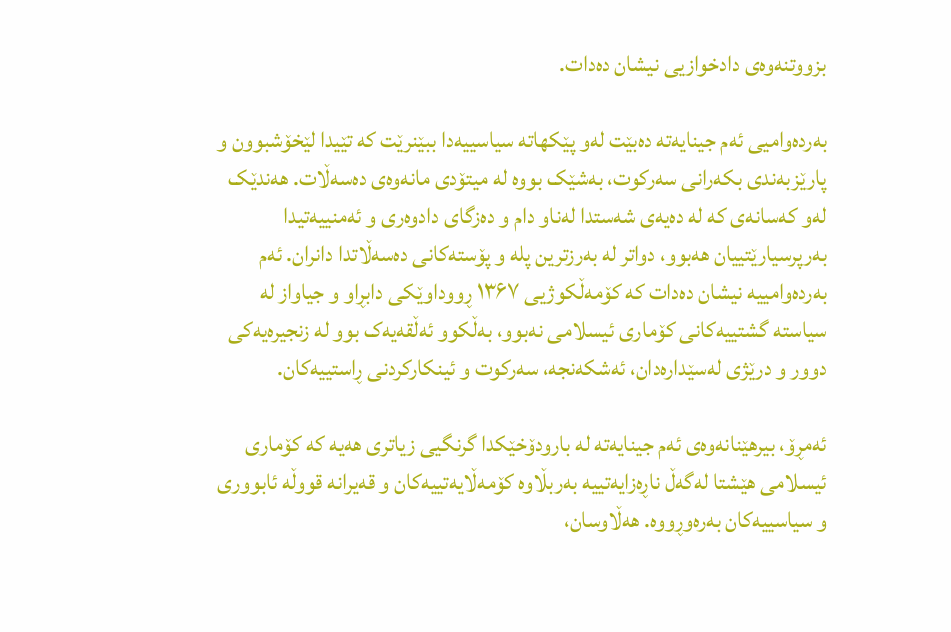بزووتنەوەی دادخوازیی نیشان دەدات.

بەردەوامیی ئەم جینایەتە دەبێت لەو پێکهاتە سیاسییەدا ببێنرێت کە تێیدا لێخۆشبوون و پارێزبەندی بکەرانی سەرکوت، بەشێک بووە لە میتۆدی مانەوەی دەسەڵات. هەندێک لەو کەسانەی کە لە دەیەی شەستدا لەناو دام و دەزگای دادوەری و ئەمنییەتیدا بەرپرسیارێتییان هەبوو، دواتر لە بەرزترین پلە و پۆستەکانی دەسەڵاتدا دانران. ئەم بەردەوامییە نیشان دەدات کە کۆمەڵکوژیی ۱۳۶۷ ڕووداوێکی دابڕاو و جیاواز لە سیاستە گشتییەکانی کۆماری ئیسلامی نەبوو، بەڵکوو ئەڵقەیەک بوو لە زنجیرەیەکی دوور و درێژی لەسێدارەدان، ئەشکەنجە، سەرکوت و ئینکارکردنی ڕاستییەکان.

ئەمڕۆ، بیرهێنانەوەی ئەم جینایەتە لە بارودۆخێکدا گرنگیی زیاتری هەیە کە کۆماری ئیسلامی هێشتا لەگەڵ ناڕەزایەتییە بەربڵاوە کۆمەڵایەتییەکان و قەیرانە قووڵە ئابووری و سیاسییەکان بەرەوڕووە. هەڵاوسان،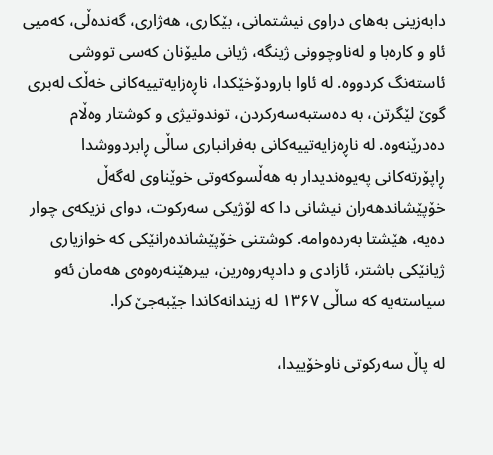دابەزینی بەهای دراوی نیشتمانی، بێکاری، هەژاری، گەندەڵی، کەمیی ئاو و کارەبا و لەناوچوونی ژینگە، ژیانی ملیۆنان کەسی تووشی ئاستەنگ کردووە. لە ئاوا بارودۆخێکدا، ناڕەزایەتییەکانی خەڵک لەبری گوێ لێگرتن، بە دەستبەسەرکردن، توندوتیژی و کوشتار وەڵام دەدرێنەوە. لە ناڕەزایەتییەکانی بەفرانباری ساڵی ڕابردووشدا ڕاپۆرتەکانی پەیوەندیدار بە هەڵسوکەوتی خوێناوی لەگەڵ خۆپێشاندهەران نیشانی دا کە لۆژیکی سەرکوت، دوای نزیکەی چوار دەیە، هێشتا بەردەوامە. کوشتنی خۆپێشاندەرانێکی کە خوازیاری ژیانێکی باشتر، ئازادی و دادپەروەرین، بیرهێنەرەوەی هەمان ئەو سیاستەیە کە ساڵی ۱۳۶۷ لە زیندانەکاندا جێبەجێ کرا.

لە پاڵ سەرکوتی ناوخۆییدا،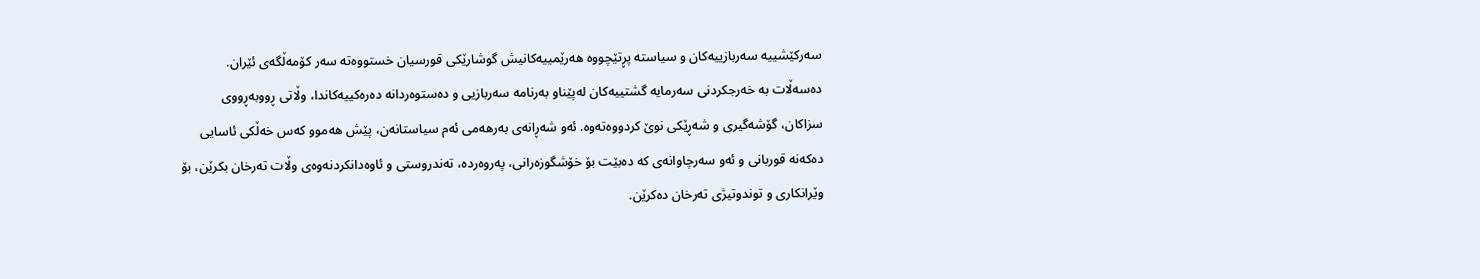سەرکێشییە سەربازییەکان و سیاستە پڕتێچووە هەرێمییەکانیش گوشارێکی قورسیان خستووەتە سەر کۆمەڵگەی ئێران. دەسەڵات بە خەرجکردنی سەرمایە گشتییەکان لەپێناو بەرنامە سەربازیی و دەستوەردانە دەرەکییەکاندا، وڵاتی ڕووبەڕووی سزاکان، گۆشەگیری و شەڕێکی نوێ کردووەتەوە. ئەو شەڕانەی بەرهەمی ئەم سیاستانەن، پێش هەموو کەس خەڵکی ئاسایی دەکەنە قوربانی و ئەو سەرچاوانەی کە دەبێت بۆ خۆشگوزەرانی، پەروەردە، تەندروستی و ئاوەدانکردنەوەی وڵات تەرخان بکرێن، بۆ وێرانکاری و توندوتیژی تەرخان دەکرێن.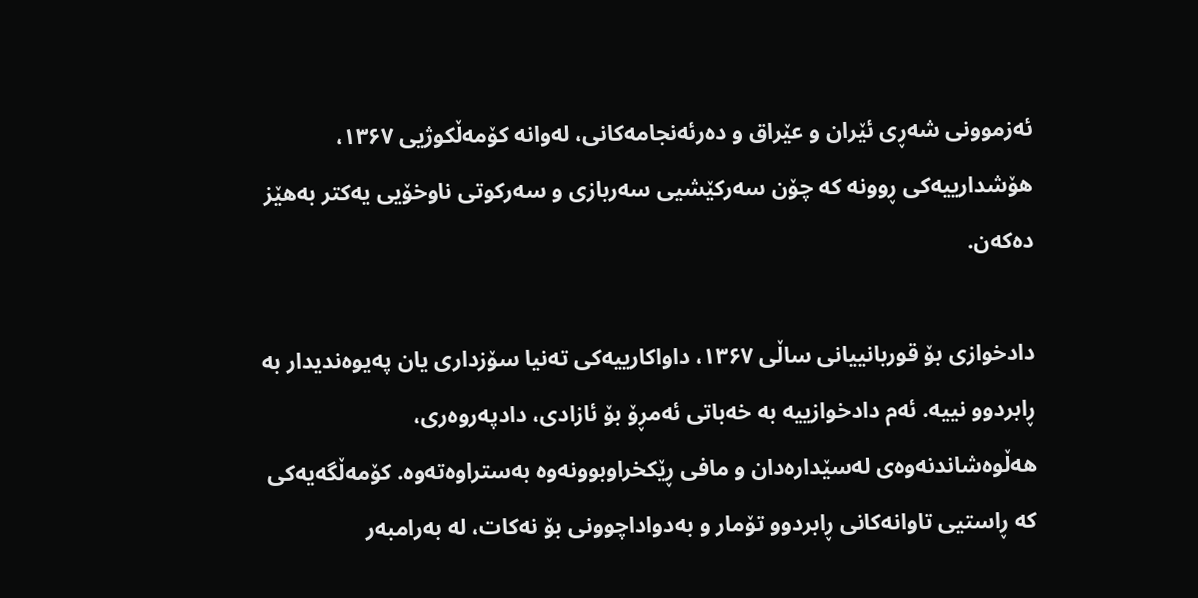ئەزموونی شەڕی ئێران و عێراق و دەرئەنجامەکانی، لەوانە کۆمەڵکوژیی ۱۳۶۷، هۆشدارییەکی ڕوونە کە چۆن سەرکێشیی سەربازی و سەرکوتی ناوخۆیی یەکتر بەهێز دەکەن.

دادخوازی بۆ قوربانییانی ساڵی ۱۳۶۷، داواکارییەکی تەنیا سۆزداری یان پەیوەندیدار بە ڕابردوو نییە. ئەم دادخوازییە بە خەباتی ئەمڕۆ بۆ ئازادی، دادپەروەری، هەڵوەشاندنەوەی لەسێدارەدان و مافی ڕێکخراوبوونەوە بەستراوەتەوە. کۆمەڵگەیەکی کە ڕاستیی تاوانەکانی ڕابردوو تۆمار و بەدواداچوونی بۆ نەکات، لە بەرامبەر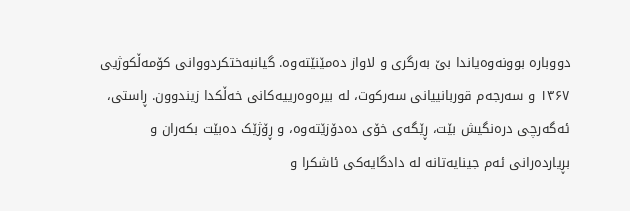دووبارە بوونەوەیاندا بێ بەرگری و لاواز دەمێنێتەوە. گیانبەختکردووانی کۆمەڵکوژیی ۱۳۶۷ و سەرجەم قوربانییانی سەرکوت، لە بیرەوەرییەکانی خەڵکدا زیندوون. ڕاستی، ئەگەرچی درەنگیش بێت، ڕێگەی خۆی دەدۆزێتەوە، و ڕۆژێک دەبێت بکەران و بڕیاردەرانی ئەم جینایەتانە لە دادگایەکی ئاشکرا و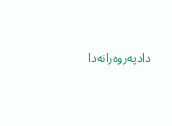دادپەروەرانەدا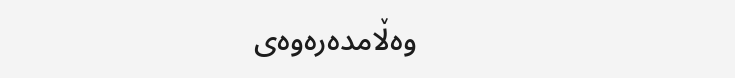وەڵامدەرەوەی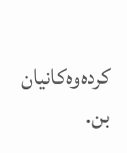کردەوەکانیان بن.